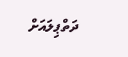ދަތްޕިލައަށް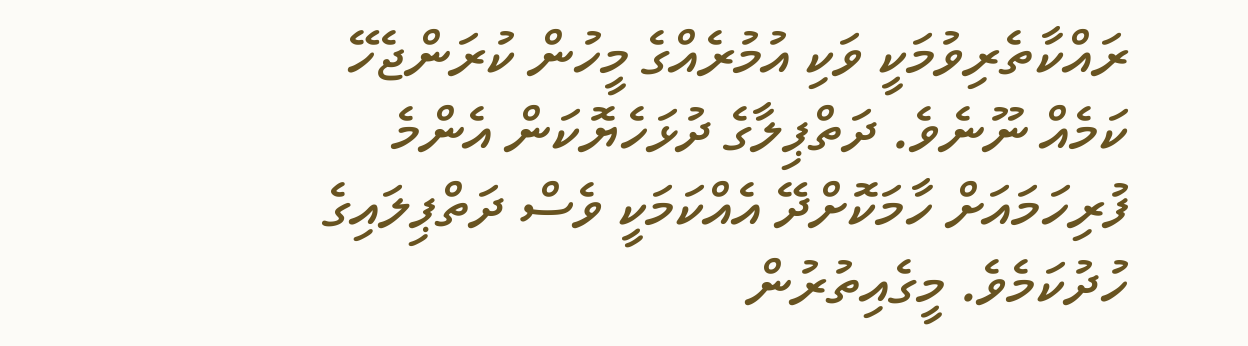ރައްކާތެރިވުމަކީ ވަކި އުމުރެއްގެ މީހުން ކުރަންޖެހޭ ކަމެއް ނޫނެވެ. ދަތްޕިލާގެ ދުޅަހެޔޮކަން އެންމެ ފުރިހަމައަށް ހާމަކޮށްދޭ އެއްކަމަކީ ވެސް ދަތްޕިލައިގެ ހުދުކަމެވެ. މީގެއިތުރުން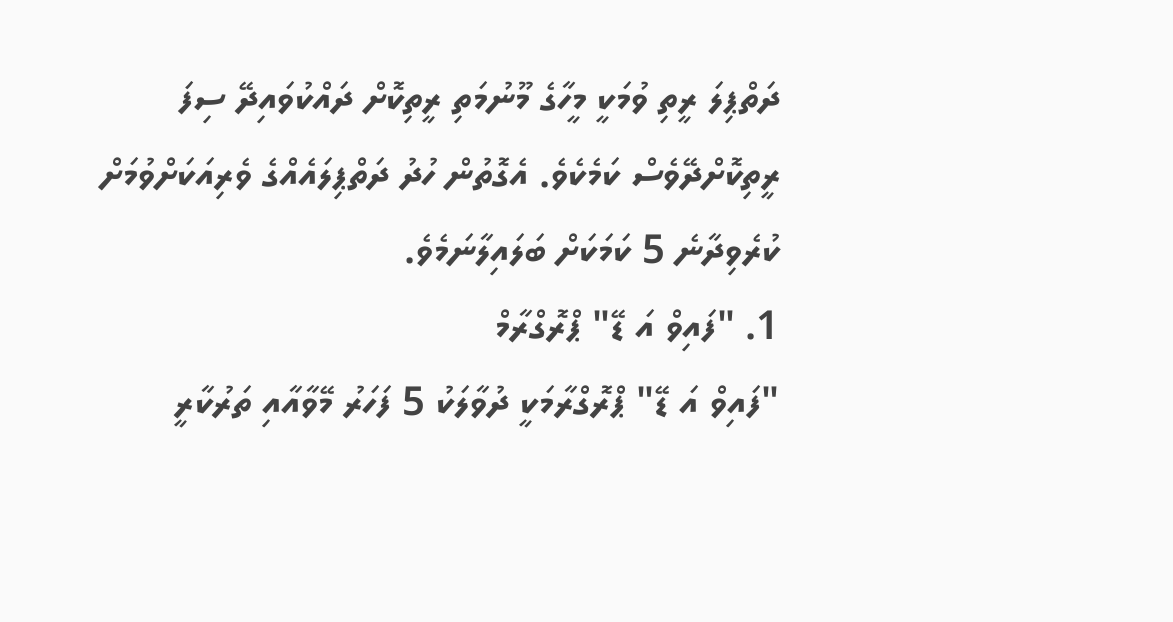ދަތްޕިލަ ރީތި ވުމަކީ މީހާގެ މޫނުމަތި ރީތިކޮށް ދައްކުވައިދޭ ސިފަ ރީތިކޮށްދޭވެސް ކަމެކެވެ. އެގޮތުން ހުދު ދަތްޕިލައެއްގެ ވެރިއަކަށްވުމަށް ކުރެވިދާނެ 5 ކަމަކަށް ބަލައިލާނަމެވެ.
1. "ފައިވް އަ ޑޭ" ޕްރޮގްރާމް
"ފައިވް އަ ޑޭ" ޕްރޮގްރާމަކީ ދުވާލަކު 5 ފަހަރު މޭވާއާއި ތަރުކާރީ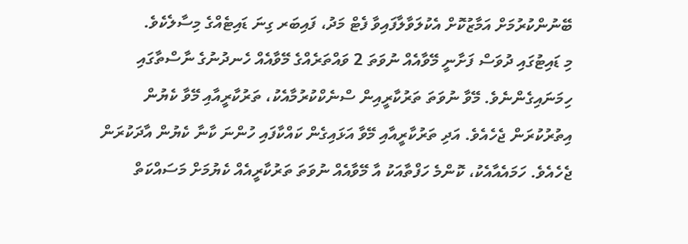ބޭނުންކުރުމަށް އަމާޒުކޮށް އެކުލަވާލާފައިވާ ފެޓް މަދު، ފައިބަރ ގިނަ ޑައިޓެއްގެ މިސާލެކެވެ.
މި ޑައިޓުގައި ދުވަސް ފަށާނީ މޭވާއެއް ނުވަތަ 2 ވައްތަރެއްގެ މޭވާއެއް ހެނދުނުގެ ނާސްތާގައި ހިމަނައިގެންނެވެ. މޭވާ ނުވަތަ ތަރުކާރީއިން ސްނެކްކުރުމާއެކު، ތަރުކާރީއާއި މޭވާ ކެޔުން އިތުރުކުރަން ޖެހެއެވެ. އަދި ތަރުކާރީއާއި މޭވާ އަޅައިގެން ކައްކާފައި ހުންނަ ކާނާ ކެޔުން އާދަކުރަން ޖެހެއެވެ. ހަމައެއާއެކު، ކޮންމެ ހަފްތާއަކު އާ މޭވާއެއް ނުވަތަ ތަރުކާރީއެއް ކެޔުމަށް މަސައްކަތް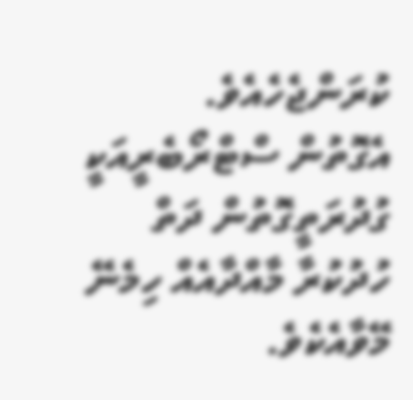ކުރަންޖެހެއެވެ.
އެގޮތުން ސްޓްރޯބެރީއަކީ ގުދުރަތީގޮތުން ދަތް ހުދުކުރާ މާއްދާއެއް ހިމެނޭ މޭވާއެކެވެ.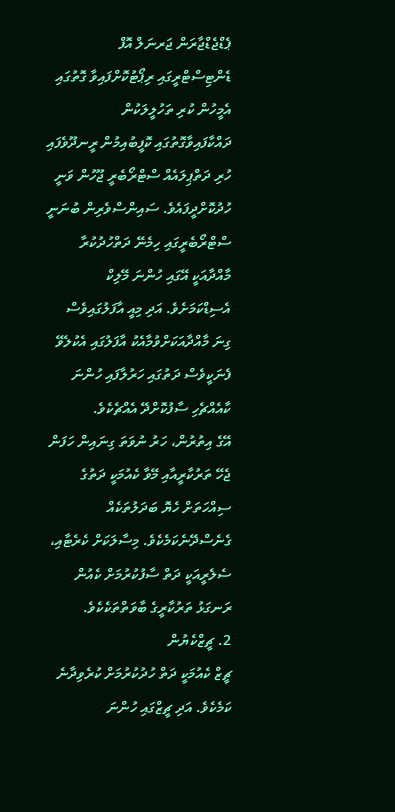ޕެޑްޖެޑްޖާރަން ޖަރނަލް އޮފް ޑެންޓިސްޓްރީގައި ރިޕޯޓުކޮށްފައިވާ ގޮތުގައި އެމީހުން ކުރި ތަހުލީލަކުން ދައްކާފައިވާގޮތުގައި ކޮފީބުއިމުން ރީނދޫވެފައި ހުރި ދަތްޕިލައެއް ސްޓްރޯބެރީ ޖޫހުން ވަނީ ހުދުކޮށްދީފައެވެ. ސައިންސްވެރިން ބުނަނީ ސްޓްރޯބެރީގައި ހިމެނޭ ދަތްހުދުކުރާ މާއްދާއަކީ އޭގައި ހުންނަ މޭލިކް އެސިޑްކަމަށެވެ. އަދި މިއީ އާފަލުގައިވެސް ގިނަ މާއްދާއަކަށްވުމާއެކު އާފަލުގައި އެކުލެވޭ ފެނަކީވެސް ދަތުގައި ހަރުލާފައި ހުންނަ ކާއެއްޗެހި ސާފުކޮށްދޭ އެއްޗެކެވެ.
އޭގެ އިތުރުން، ހަރު ނުވަތަ ގިނައިން ހަފަން ޖެހޭ ތަރުކާރީއާއި މޭވާ ކެއުމަކީ ދަތުގެ ސިއްހަތަށް ހެޔޮ ބަދަލުތަކެއް ގެނެސްދޭނެކަމެކެވެ. މިސާލަކަށް ކެރެޓާއި، ސެލެރީއަކީ ދަތް ސާފުކުރުމަށް ކެއުން ރަނގަޅު ތަރުކާރީގެ ބާވަތްތަކެކެވެ.
2. ޗީޒްކެޔުން
ޗީޒް ކެއުމަކީ ދަތް ހުދުކުރުމަށް ކުރެވިދާނެ ކަމެކެވެ. އަދި ޗީޒްގައި ހުންނަ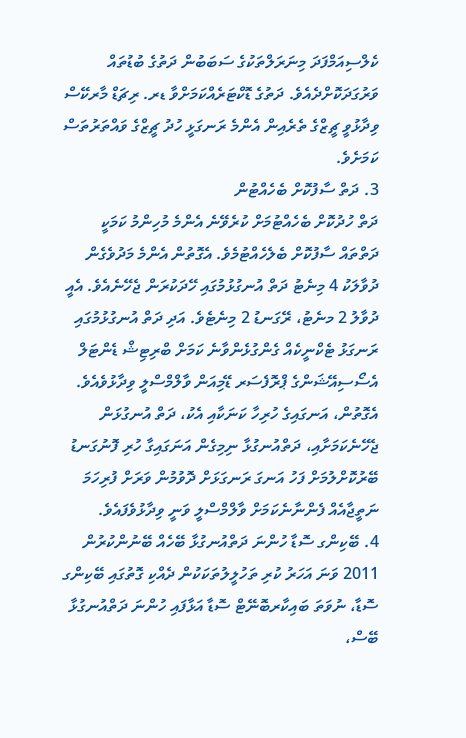ކެލްސިއަމްފަދަ މިނަރަލްތަކުގެ ސަބަބުން ދަތުގެ ބުޑުތައް ވަރުގަދަކޮށްދެއެވެ. ދަތުގެ ޑޮކްޓަރެއްކަމަށްވާ ޑރ. ރިޗަޑް މާރކޭސް ވިދާޅުވީ ޗީޒްގެ ތެރެއިން އެންމެ ރަނގަޅީ ހުދު ޗީޒްގެ ވައްތަރުތަސް ކަމަށެވެ.
3. ދަތް ސާފުކޮށް ބެހެއްޓުން
ދަތް ހުދުކޮށް ބެހެއްޓުމަށް ކުރެވޭނެ އެންމެ މުހިންމު ކަމަކީ ދަތްތައް ސާފުކޮށް ބެލެހެއްޓުމެވެ. އެގޮތުން އެންމެ މަދުވެގެން ދުވާލަކު 4 މިނެޓު ދަތް އުނގުޅުމުގައި ހޭދަކުރަން ޖެހޭނެއެވެ. އެއީ ދުވާލު 2 މނެޓު، ރޭގަނޑު 2 މިނެޓެވެ. އަދި ދަތް އުނގުޅުމުގައި ރަނގަޅު ޓެކްނީކެއް ގެންގުޅެންވާނެ ކަމަށް ބްރިޓިޝް ޑެންޓަލް އެސޯސިއޭޝަންގެ ޕްރޮފެސަރ ޑޭމިއަން ވާލްމްސްލީ ވިދާޅުވެއެވެ. އެގޮތުން، އަނގައިގެ ހުރިހާ ކަނަކާއި އެކު، ދަތް އުނގުޅަން ޖެހޭނެކަމަށާއި، ދަތްއުނގުޅާ ނިމިގެން އަނަގައިގާ ހުރި ފޮނުގަނޑު ބޭރުކޮށްލުމަށް ފަހު އަނގަ ރަނގަޅަށް ދޮވުމުން ވަރަށް ފުރިހަމަ ނަތީޖާއެއް ފެންނާނެކަމަށް ވާލްމްސްލީ ވަނީ ވިދާޅުވެފައެވެ.
4. ބޭކިންގ ސޮޑާ ހުންނަ ދަތްއުނގުޅާ ބޭހެއް ބޭނުންކުރުން
2011 ވަނަ އަހަރު ކުރި ތަހުލީލުތަކަކުން ދެއްކި ގޮތުގައި ބޭކިންގ ސޮޑާ، ނުވަތަ ބައިކާރބޮނޭޓް ސޮޑާ އަޅާފައި ހުންނަ ދަތްއުނގުޅާ ބޭސް،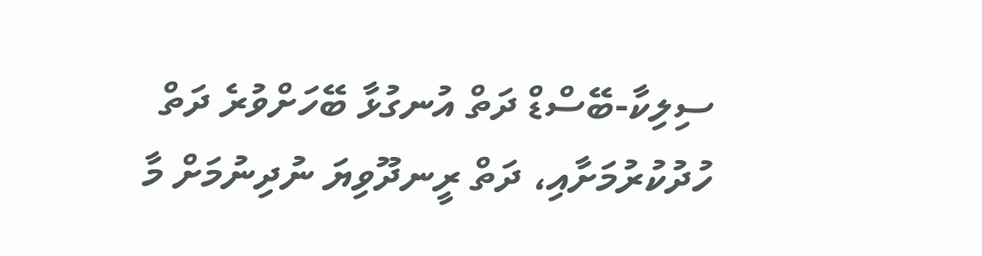ސިލިކާ-ބޭސްޑް ދަތް އުނގުޅާ ބޭހަށްވުރެ ދަތް ހުދުކުރުމަށާއި، ދަތް ރީނދޫވިޔަ ނުދިނުމަށް މާ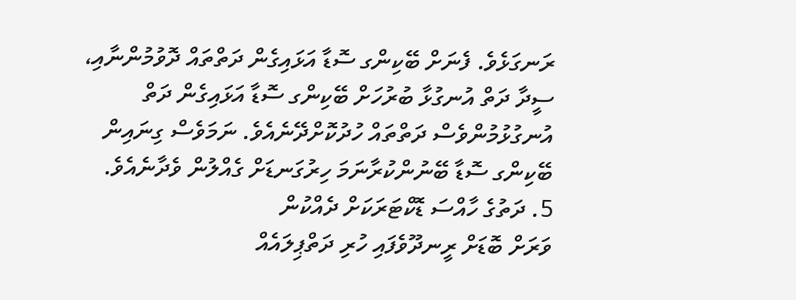ރަނގަޅެވެ. ފެނަށް ބޭކިންގ ސޮޑާ އަޅައިގެން ދަތްތައް ދޮވުމުންނާއި، ސީދާ ދަތް އުނގުޅާ ބުރުހަށް ބޭކިންގ ސޮޑާ އަޅައިގެން ދަތް އުނގުޅުމުންވެސް ދަތްތައް ހުދުކޮށްދޭނެއެވެ. ނަމަވެސް ގިނައިން ބޭކިންގ ސޮޑާ ބޭނުންކުރާނަމަ ހިރުގަނޑަށް ގެއްލުން ވެދާނެއެވެ.
5. ދަތުގެ ހާއްސަ ޑޮކްޓަރަކަށް ދެއްކުން
ވަރަށް ބޮޑަށް ރީނދޫވެފައި ހުރި ދަތްޕިލައެއް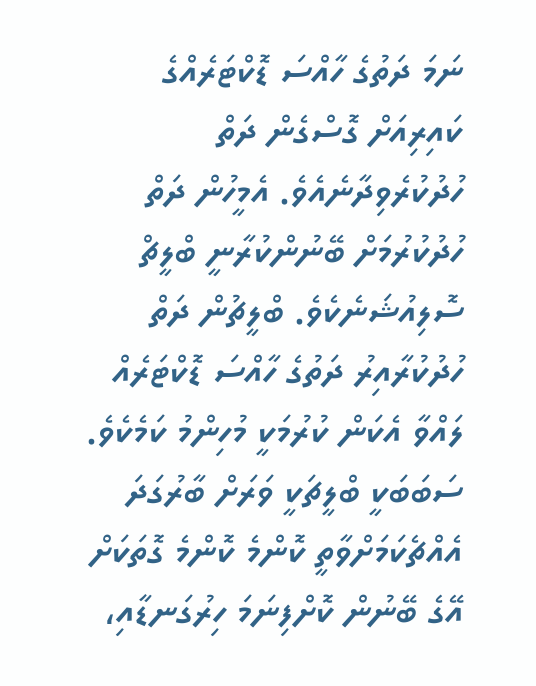ނަމަ ދަތުގެ ހާއްސަ ޑޮކްޓަރެއްގެ ކައިރިއަށް ގޮސްގެން ދަތް ހުދުކުރެވިދާނެއެވެ. އެމީހުން ދަތް ހުދުކުރުމަށް ބޭނުންކުރާނީ ބްލީޗް ސޮލިއުޝަނެކެވެ. ބްލީޗުން ދަތް ހުދުކުރާއިރު ދަތުގެ ހާއްސަ ޑޮކްޓަރެއް ލައްވާ އެކަން ކުރުމަކީ މުހިންމު ކަމެކެވެ. ސަބަބަކީ ބްލީޗަކީ ވަރަށް ބާރުގަދަ އެއްޗެކަމަށްވާތީ ކޮންމެ ކޮންމެ ގޮތަކަށް އޭގެ ބޭނުން ކޮށްފިނަމަ ހިރުގަނޑާއި،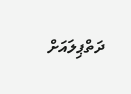ދަތްޕިލައަށް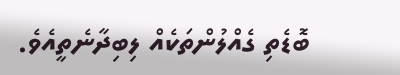ބޮޑެތި ގެއްލުންތަކެއް ލިބިދާނެތީއެވެ.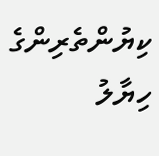ކިޔުންތެރިންގެ ހިޔާލު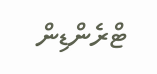ޓްރެންޑިން